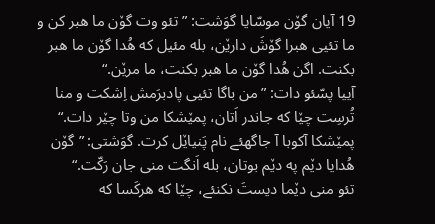19 آیان گۆن موسّایا گوَشت: ”تئو وت گۆن ما هبر کن و ما تئیی هبرا گۆشَ دارێن، بله مئیل که هُدا گۆن ما هبر بکنت. اگن هُدا گۆن ما هبر بکنت، ما مرێن.“
آییا پسّئو دات: ”من باگا تئیی پادبرَمش اِشکت و منا تُرسِت چێا که جاندر اَتان، پمێشکا من وتا چێر دات.“
پمێشکا آکوبا آ جاگهئے نام پَنیاێل کرت. گوَشتی: ”گۆن هُدایا دێم په دێم بوتان، بله اَنگت منی جان رَکّت.“
تئو منی دێما دیستَ نکنئے، چێا که هرکَسا که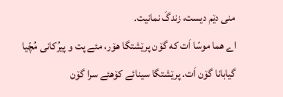منی دێم دیست، زندگَ نمانیت.
اے هما موسّا اَت که گۆن پرێشتگا هۆر، مئے پت و پیرُکانی مُچّیا گیابانا گۆن اَت. پرێشتگا سینائے کۆهئے سرا گۆن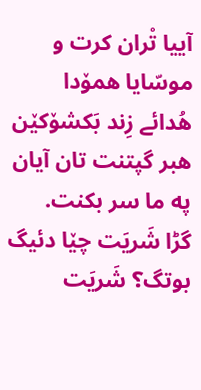آییا تْران کرت و موسّایا همۆدا هُدائے زِند بَکشۆکێن هبر گپتنت تان آیان په ما سر بکنت.
گڑا شَریَت چێا دئیگ بوتگ؟ شَریَت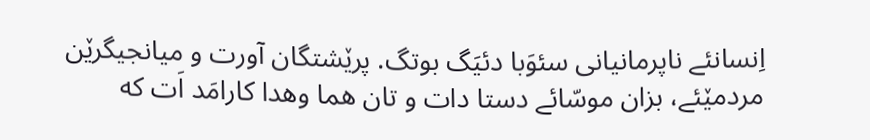اِنسانئے ناپرمانیانی سئوَبا دئیَگ بوتگ. پرێشتگان آورت و میانجیگرێن مردمێئے، بزان موسّائے دستا دات و تان هما وهدا کارامَد اَت که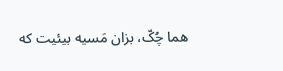هما چُکّ، بزان مَسیه بیئیت که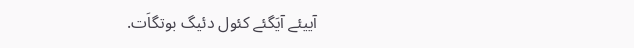آییئے آیَگئے کئول دئیگ بوتگاَت.